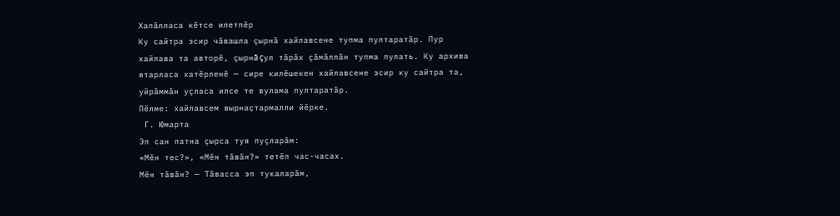Хапăлласа кĕтсе илетпĕр
Ку сайтра эсир чăвашла çырнă хайлавсене тупма пултаратăр. Пур
хайлава та авторĕ, çырнă çул тăрăх çăмăллăн тупма пулать. Ку архива
ятарласа хатĕрленĕ — сире килĕшекен хайлавсене эсир ку сайтра та,
уйрăммăн уçласа илсе те вулама пултаратăр.
Пӗлме: хайлавсем вырнаҫтармалли йӗрке.
 Г. Юмарта
Эп сан патна çырса туя пуçларăм:
«Мĕн тес?», «Мĕн тăвăн?» тетĕп час-часах.
Мĕн тăвăн? — Тăвасса эп тукаларăм,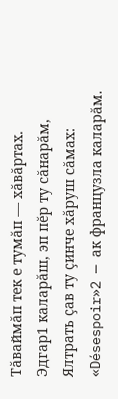Тăваймăп тек е тумăп — хăвăртах.
Эдгар1 каларăш, эп пĕр ту сăнарăм,
Ялтрать çав ту çинче хăруш сăмах:
«Désespoir»2 — ак французла каларăм.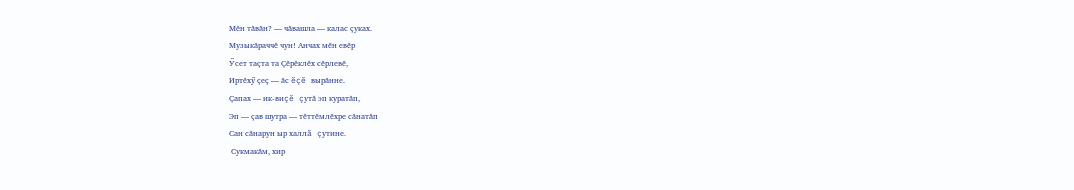Мĕн тăвăн? — чăвашла — калас çуках.
Музыкăраччĕ чун! Анчах мĕн евĕр
Ӳсет таçта та Çĕрĕклĕх сĕрлевĕ,
Иртĕхӳ çеç — ăс ĕçĕ вырăнне.
Çапах — ик-виçĕ çутă эп куратăп,
Эп — çав шутра — тĕттĕмлĕхре сăнатăп
Сан сăнарун ыр халлă çутине.
 Сукмакăм, хир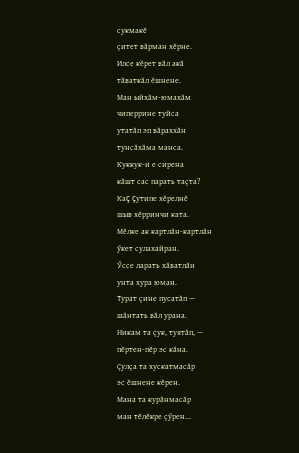сукмакĕ
çитет вăрман хĕрне.
Илсе кĕрет вăл акă
тăваткăл ĕшнене.
Ман ыйхăм-юмахăм
чиперрине туйса
утатăп эп вăраххăн
тунсăхăма манса.
Куккук-и е сирена
кăшт сас парать таçта?
Каç çутипе хĕрелнĕ
шыв хĕрринчи ката.
Мĕлке ак картлăн-картлăн
ӳкет сулахайран.
Ӳссе ларать хăватлăн
унта хура юман.
Турат çине пусатăп —
шăнтать вăл урана.
Никам та çук, туятăп, —
пĕртен-пĕр эс кăна.
Çулçа та хускатмасăр
эс ĕшнене кĕрен.
Мана та курăнмасăр
ман тĕлĕкре çӳрен...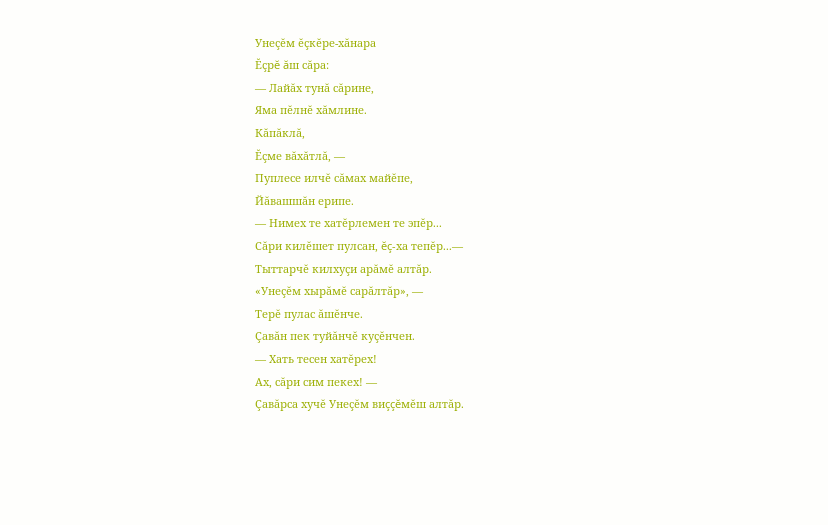Унеçĕм ĕçкĕре-хăнара
Ĕçрĕ ăш сăра:
— Лайăх тунă сăрине,
Яма пĕлнĕ хăмлине.
Кăпăклă,
Ĕçме вăхăтлă, —
Пуплесе илчĕ сăмах майĕпе,
Йăвашшăн ерипе.
— Нимех те хатĕрлемен те эпĕр...
Сăри килĕшет пулсан, ĕç-ха тепĕр...—
Тыттарчĕ килхуçи арăмĕ алтăр.
«Унеçĕм хырăмĕ сарăлтăр», —
Терĕ пулас ăшĕнче.
Çавăн пек туйăнчĕ куçĕнчен.
— Хать тесен хатĕрех!
Ах, сăри сим пекех! —
Çавăрса хучĕ Унеçĕм виççĕмĕш алтăр.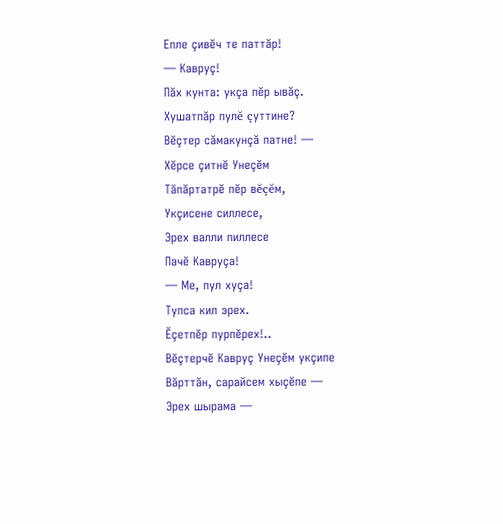Епле çивĕч те паттăр!
— Кавруç!
Пăх кунта: укçа пĕр ывăç.
Хушатпăр пулĕ çуттине?
Вĕçтер сăмакунçă патне! —
Хĕрсе çитнĕ Унеçĕм
Тăпăртатрĕ пĕр вĕçĕм,
Укçисене силлесе,
Эрех валли пиллесе
Пачĕ Кавруçа!
— Ме, пул хуçа!
Тупса кил эрех.
Ĕçетпĕр пурпĕрех!..
Вĕçтерчĕ Кавруç Унеçĕм укçипе
Вăрттăн, сарайсем хыçĕпе —
Эрех шырама —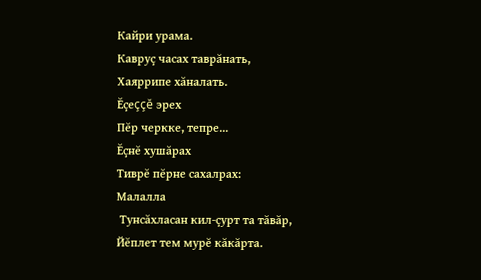Кайри урама.
Кавруç часах таврăнать,
Хаяррипе хăналать.
Ĕçеççĕ эрех
Пĕр черкке, тепре...
Ĕçнĕ хушăрах
Тиврĕ пĕрне сахалрах:
Малалла
 Тунсăхласан кил-çурт та тăвăр,
Йĕплет тем мурĕ кăкăрта.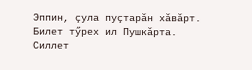Эппин, çула пуçтарăн хăвăрт.
Билет тӳрех ил Пушкăрта.
Силлет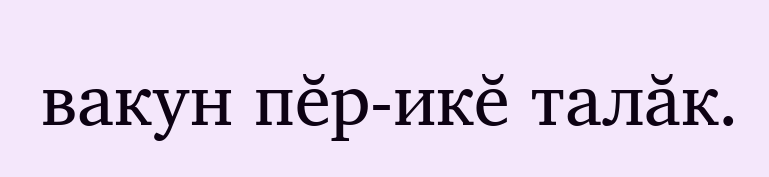вакун пĕр-икĕ талăк.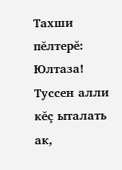Тахши пĕлтерĕ: Юлтаза!
Туссен алли кĕç ыталать ак,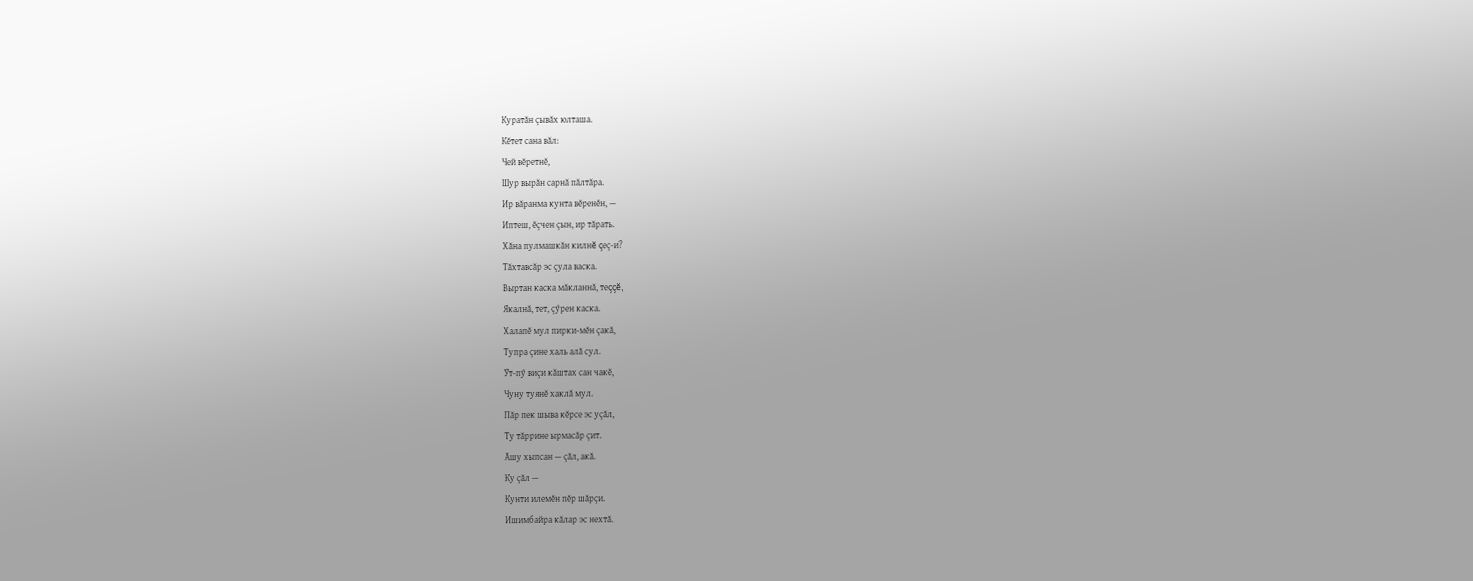Куратăн çывăх юлташа.
Кĕтет сана вăл:
Чей вĕретнĕ,
Шур вырăн сарнă пăлтăра.
Ир вăранма кунта вĕренĕн, —
Иптеш, ĕçчен çын, ир тăрать.
Хăна пулмашкăн килнĕ çеç-и?
Тăхтавсăр эс çула васка.
Выртан каска мăкланнă, теççĕ,
Якалнă, тет, çӳрен каска.
Халапĕ мул пирки-мĕн çакă,
Тупра çине халь алă сул.
Ӳт-пӳ виçи кăштах сан чакĕ,
Чуну туянĕ хаклă мул.
Пăр пек шыва кĕрсе эс уçăл,
Ту тăррине ырмасăр çит.
Ăшу хыпсан — çăл, акă.
Ку çăл —
Кунти илемĕн пĕр шăрçи.
Ишимбайра кăлар эс нехтă.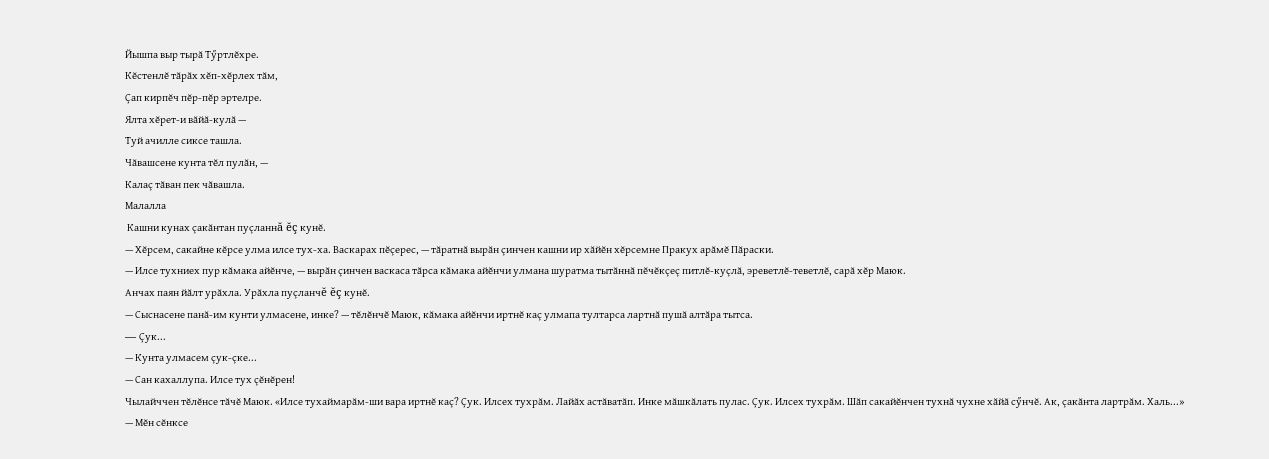Йышпа выр тырă Тӳртлĕхре.
Кĕстенлĕ тăрăх хĕп-хĕрлех тăм,
Çап кирпĕч пĕр-пĕр эртелре.
Ялта хĕрет-и вăйă-кулă —
Туй ачилле сиксе ташла.
Чăвашсене кунта тĕл пулăн, —
Калаç тăван пек чăвашла.
Малалла
 Кашни кунах çакăнтан пуçланнă ĕç кунĕ.
— Хĕрсем, сакайне кĕрсе улма илсе тух-ха. Васкарах пĕçерес, — тăратнă вырăн çинчен кашни ир хăйĕн хĕрсемне Пракух арăмĕ Пăраски.
— Илсе тухниех пур кăмака айĕнче, — вырăн çинчен васкаса тăрса кăмака айĕнчи улмана шуратма тытăннă пĕчĕкçеç питлĕ-куçлă, эреветлĕ-теветлĕ, сарă хĕр Маюк.
Анчах паян йăлт урăхла. Урăхла пуçланчĕ ĕç кунĕ.
— Сыснасене панă-им кунти улмасене, инке? — тĕлĕнчĕ Маюк, кăмака айĕнчи иртнĕ каç улмапа тултарса лартнă пушă алтăра тытса.
— Çук...
— Кунта улмасем çук-çке...
— Сан кахаллупа. Илсе тух çĕнĕрен!
Чылайччен тĕлĕнсе тăчĕ Маюк. «Илсе тухаймарăм-ши вара иртнĕ каç? Çук. Илсех тухрăм. Лайăх астăватăп. Инке мăшкăлать пулас. Çук. Илсех тухрăм. Шăп сакайĕнчен тухнă чухне хăйă сӳнчĕ. Ак, çакăнта лартрăм. Халь...»
— Мĕн сĕнксе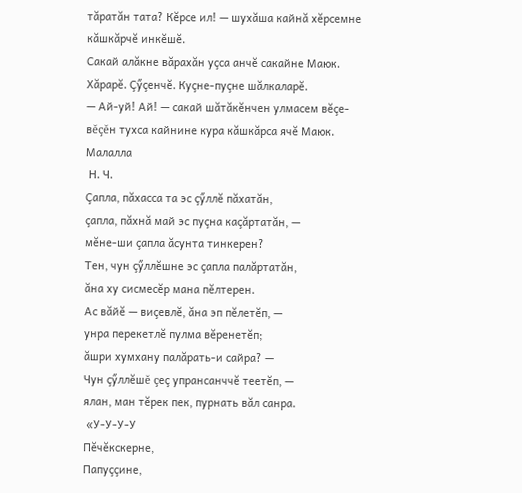тăратăн тата? Кĕрсе ил! — шухăша кайнă хĕрсемне кăшкăрчĕ инкĕшĕ.
Сакай алăкне вăрахăн уçса анчĕ сакайне Маюк. Хăрарĕ. Çӳçенчĕ. Куçне-пуçне шăлкаларĕ.
— Ай-уй! Ай! — сакай шăтăкĕнчен улмасем вĕçе-вĕçĕн тухса кайнине кура кăшкăрса ячĕ Маюк.
Малалла
 Н. Ч.
Çапла, пăхасса та эс çӳллĕ пăхатăн,
çапла, пăхнă май эс пуçна каçăртатăн, —
мĕне-ши çапла ăсунта тинкерен?
Тен, чун çӳллĕшне эс çапла палăртатăн,
ăна ху сисмесĕр мана пĕлтерен.
Ас вăйĕ — виçевлĕ, ăна эп пĕлетĕп, —
унра перекетлĕ пулма вĕренетĕп;
ăшри хумхану палăрать-и сайра? —
Чун çӳллĕшĕ çеç упрансанччĕ теетĕп, —
ялан, ман тĕрек пек, пурнать вăл санра.
 «У-У-У-У
Пĕчĕкскерне,
Папуççине,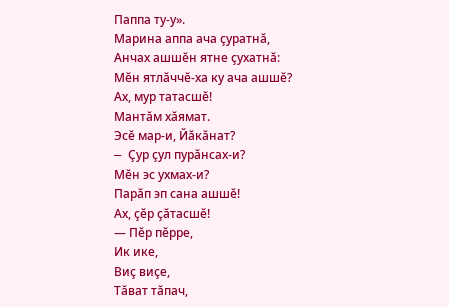Паппа ту-у».
Марина аппа ача çуратнă,
Анчах ашшĕн ятне çухатнă:
Мĕн ятлăччĕ-ха ку ача ашшĕ?
Ах, мур татасшĕ!
Мантăм хăямат.
Эсĕ мар-и, Йăкăнат?
— Çур çул пурăнсах-и?
Мĕн эс ухмах-и?
Парăп эп сана ашшĕ!
Ах, çĕр çăтасшĕ!
— Пĕр пĕрре,
Ик ике,
Виç виçе,
Тăват тăпач,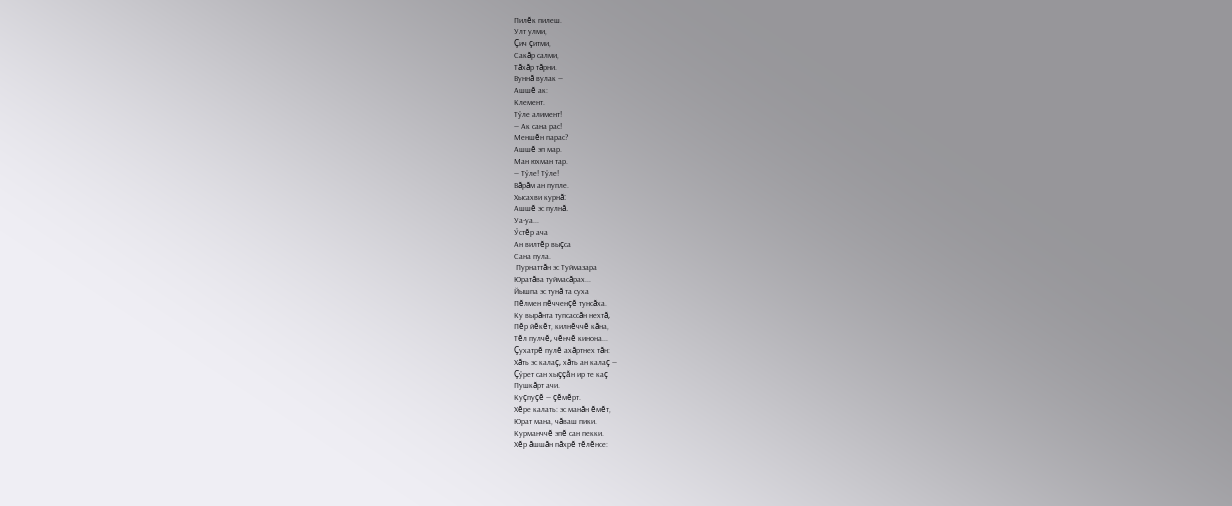Пилĕк пилеш.
Улт улми,
Çич çитми,
Сакăр салми,
Тăхăр тăрни.
Вуннă вулак —
Ашшĕ ак:
Клемент.
Тӳле алимент!
— Ак сана рас!
Меншĕн парас?
Ашшĕ эп мар.
Ман юхман тар.
— Тӳле! Тӳле!
Вăрăм ан пупле.
Хысахви курнă:
Ашшĕ эс пулнă.
Уа-уа...
Ӳстĕр ача
Ан вилтĕр выçса
Сана пула.
 Пурнаттăн эс Туймазара
Юратăва туймасăрах...
Йышпа эс тунă та суха
Пĕлмен пĕчченçĕ тунсăха.
Ку вырăнта тупсассăн нехтă,
Пĕр йĕкĕт, килнĕччĕ кăна,
Тĕл пулчĕ, чĕнчĕ кинона...
Çухатрĕ пулĕ ахăртнех тăн:
Хăть эс калаç, хăть ан калаç —
Çӳрет сан хыççăн ир те каç
Пушкăрт ачи.
Куçпуçĕ — çĕмĕрт.
Хĕре калать: эс манăн ĕмĕт,
Юрат мана, чăваш пики.
Курманччĕ эпĕ сан пекки.
Хĕр ăшшăн пăхрĕ тĕлĕнсе: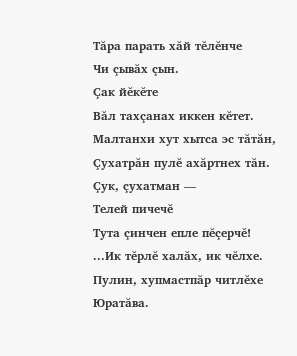Тăра парать хăй тĕлĕнче
Чи çывăх çын.
Çак йĕкĕте
Вăл тахçанах иккен кĕтет.
Малтанхи хут хытса эс тăтăн,
Çухатрăн пулĕ ахăртнех тăн.
Çук, çухатман —
Телей пичечĕ
Тута çинчен епле пĕçерчĕ!
...Ик тĕрлĕ халăх, ик чĕлхе.
Пулин, хупмастпăр читлĕхе
Юратăва.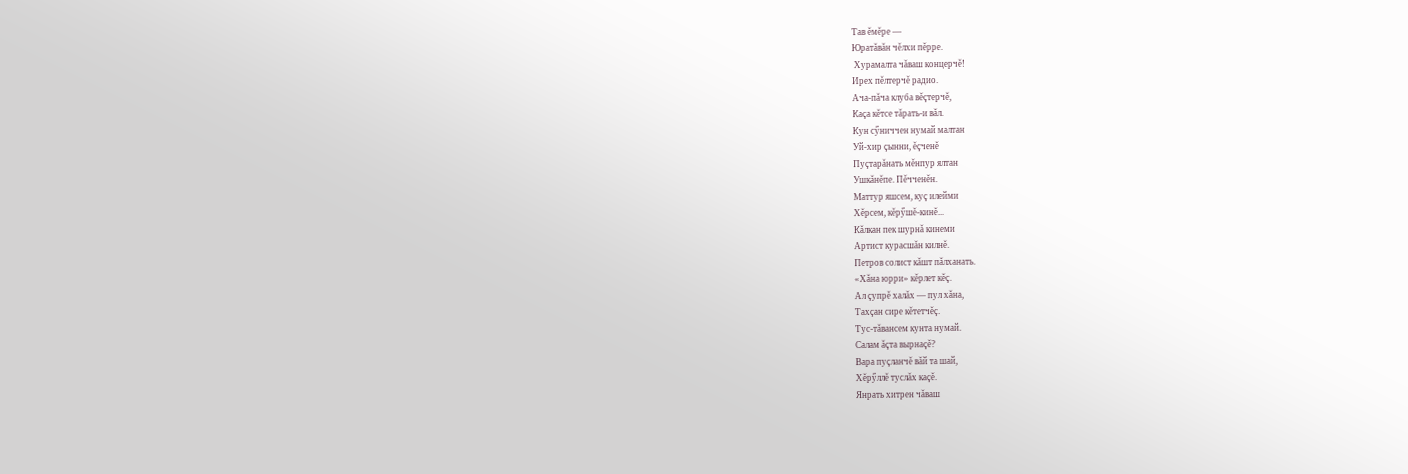Тав ĕмĕре —
Юратăвăн чĕлхи пĕрре.
 Хурамалта чăваш концерчĕ!
Ирех пĕлтерчĕ радио.
Ача-пăча клуба вĕçтерчĕ,
Каçа кĕтсе тăрать-и вăл.
Кун сӳниччен нумай малтан
Уй-хир çынни, ĕçченĕ
Пуçтарăнать мĕнпур ялтан
Ушкăнĕпе. Пĕчченĕн.
Маттур яшсем, куç илейми
Хĕрсем, кĕрӳшĕ-кинĕ...
Кăлкан пек шурнă кинеми
Артист курасшăн килнĕ.
Петров солист кăшт пăлханать.
«Хăна юрри» кĕрлет кĕç.
Ал çупрĕ халăх — пул хăна,
Тахçан сире кĕтетчĕç.
Тус-тăвансем кунта нумай.
Салам ăçта вырнаçĕ?
Вара пуçланчĕ вăй та шай,
Хĕрӳллĕ туслăх каçĕ.
Янрать хитрен чăваш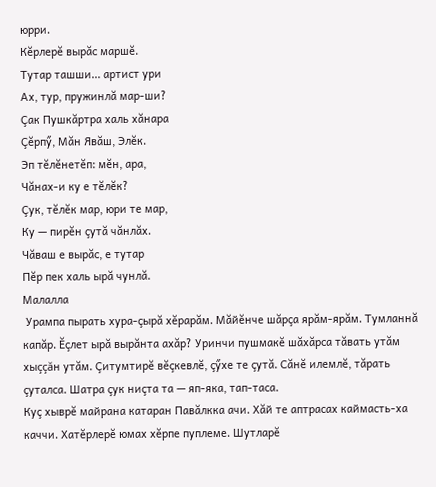юрри.
Кĕрлерĕ вырăс маршĕ.
Тутар ташши... артист ури
Ах, тур, пружинлă мар-ши?
Çак Пушкăртра халь хăнара
Çĕрпӳ, Мăн Явăш, Элĕк.
Эп тĕлĕнетĕп: мĕн, ара,
Чăнах-и ку е тĕлĕк?
Çук, тĕлĕк мар, юри те мар,
Ку — пирĕн çутă чăнлăх.
Чăваш е вырăс, е тутар
Пĕр пек халь ырă чунлă.
Малалла
 Урампа пырать хура-çырă хĕрарăм. Мăйĕнче шăрçа ярăм-ярăм. Тумланнă капăр. Ĕçлет ырă вырăнта ахăр? Уринчи пушмакĕ шăхăрса тăвать утăм хыççăн утăм. Çитумтирĕ вĕçкевлĕ, çӳхе те çутă. Сăнĕ илемлĕ, тăрать çуталса. Шатра çук ниçта та — яп-яка, тап-таса.
Куç хыврĕ майрана катаран Павăлкка ачи. Хăй те аптрасах каймасть-ха каччи. Хатĕрлерĕ юмах хĕрпе пуплеме. Шутларĕ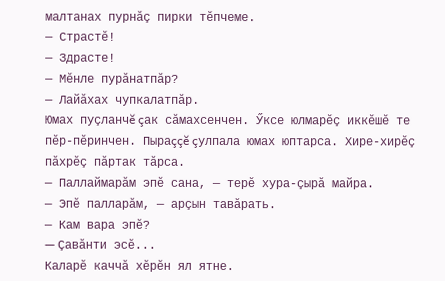малтанах пурнăç пирки тĕпчеме.
— Страстĕ!
— Здрасте!
— Мĕнле пурăнатпăр?
— Лайăхах чупкалатпăр.
Юмах пуçланчĕ çак сăмахсенчен. Ӳксе юлмарĕç иккĕшĕ те пĕр-пĕринчен. Пыраççĕ çулпала юмах юптарса. Хире-хирĕç пăхрĕç пăртак тăрса.
— Паллаймарăм эпĕ сана, — терĕ хура-çырă майра.
— Эпĕ палларăм, — арçын тавăрать.
— Кам вара эпĕ?
— Çавăнти эсĕ...
Каларĕ каччă хĕрĕн ял ятне.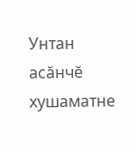Унтан асăнчĕ хушаматне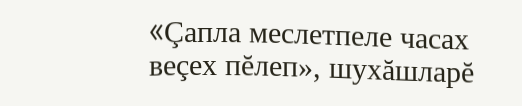«Çапла меслетпеле часах веçех пĕлеп», шухăшларĕ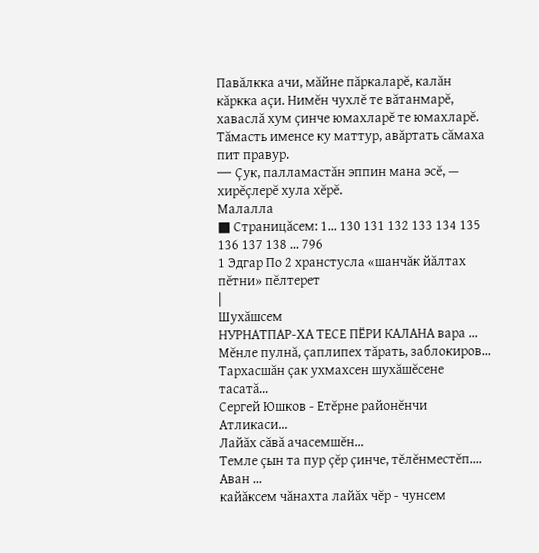Павăлкка ачи, мăйне пăркаларĕ, калăн кăркка аçи. Нимĕн чухлĕ те вăтанмарĕ, хаваслă хум çинче юмахларĕ те юмахларĕ. Тăмасть именсе ку маттур, авăртать сăмаха пит правур.
— Çук, палламастăн эппин мана эсĕ, — хирĕçлерĕ хула хĕрĕ.
Малалла
■ Страницăсем: 1... 130 131 132 133 134 135 136 137 138 ... 796
1 Эдгар По 2 хранстусла «шанчăк йăлтах пĕтни» пĕлтерет
|
Шухăшсем
НУРНАТПАР-ХА ТЕСЕ ПЁРИ КАЛАНА вара ...
Мĕнле пулнă, çаплипех тăрать, заблокиров...
Тархасшăн çак ухмахсен шухăшĕсене тасатă...
Сергей Юшков - Етĕрне районĕнчи Атликаси...
Лайăх сăвă ачасемшĕн...
Темле çын та пур çĕр çинче, тĕлĕнместĕп....
Аван ...
кайăксем чăнахта лайăх чĕр - чунсем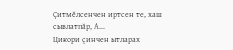Çитмĕлсенчен иртсен те, хаш сывлатпăр, А...
Цикори çинчен ытларах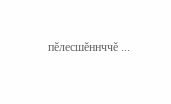пĕлесшĕннччĕ ...